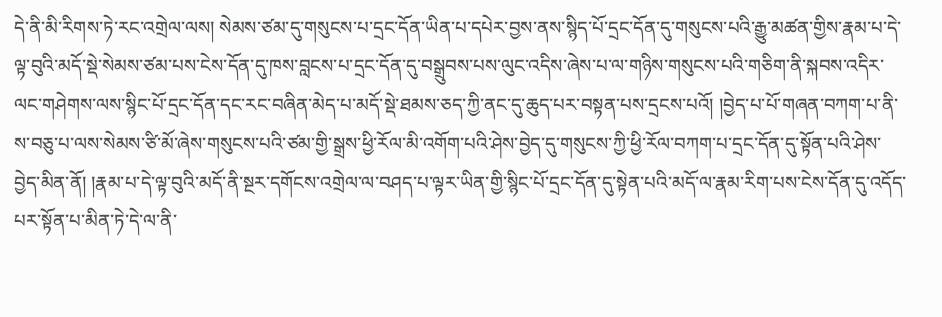དེ་ནི་མི་རིགས་ཏེ་རང་འགྲེལ་ལས། སེམས་ཙམ་དུ་གསུངས་པ་དྲང་དོན་ཡིན་པ་དཔེར་བྱས་ནས་སྙིད་པོ་དྲང་དོན་དུ་གསུངས་པའི་རྒྱུ་མཚན་གྱིས་རྣམ་པ་དེ་ལྟ་བུའི་མདོ་སྡེ་སེམས་ཙམ་པས་ངེས་དོན་དུ་ཁས་བླངས་པ་དྲང་དོན་དུ་བསྒྲུབས་པས་ལུང་འདིས་ཞེས་པ་ལ་གཉིས་གསུངས་པའི་གཅིག་ནི་སྐབས་འདིར་ལང་གཤེགས་ལས་སྙིང་པོ་དྲང་དོན་དང་རང་བཞིན་མེད་པ་མདོ་སྡེ་ཐམས་ཅད་ཀྱི་ནང་དུ་ཆུད་པར་བསྟན་པས་དྲངས་པའོ། །བྱེད་པ་པོ་གཞན་བཀག་པ་ནི་ས་བཅུ་པ་ལས་སེམས་ཙི་མོ་ཞེས་གསུངས་པའི་ཙམ་གྱི་སྒྲས་ཕྱི་རོལ་མི་འགོག་པའི་ཤེས་བྱེད་དུ་གསུངས་ཀྱི་ཕྱི་རོལ་བཀག་པ་དྲང་དོན་དུ་སྟོན་པའི་ཤེས་བྱེད་མིན་ནོ། །རྣམ་པ་དེ་ལྟ་བུའི་མདོ་ནི་སྔར་དགོངས་འགྲེལ་ལ་བཤད་པ་ལྟར་ཡིན་གྱི་སྙིང་པོ་དྲང་དོན་དུ་སྟེན་པའི་མདོ་ལ་རྣམ་རིག་པས་ངེས་དོན་དུ་འདོད་པར་སྟོན་པ་མིན་ཏེ་དེ་ལ་ནི་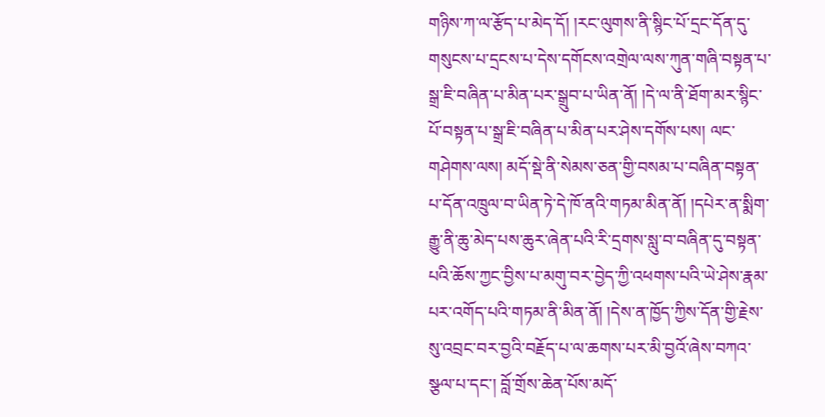གཉིས་ཀ་ལ་རྩོད་པ་མེད་དོ། །རང་ལུགས་ནི་སྙིང་པོ་དྲང་དོན་དུ་གསུངས་པ་དྲངས་པ་དེས་དགོངས་འགྲེལ་ལས་ཀུན་གཞི་བསྟན་པ་སྒྲ་ཇི་བཞིན་པ་མིན་པར་སྒྲུབ་པ་ཡིན་ནོ། །དེ་ལ་ནི་ཐོག་མར་སྙིང་པོ་བསྟན་པ་སྒྲ་ཇི་བཞིན་པ་མིན་པར་ཤེས་དགོས་པས། ལང་གཤེགས་ལས། མདོ་སྡེ་ནི་སེམས་ཅན་གྱི་བསམ་པ་བཞིན་བསྟན་པ་དོན་འཁྲུལ་བ་ཡིན་ཏེ་དེ་ཁོ་ནའི་གཏམ་མིན་ནོ། །དཔེར་ན་སྨིག་རྒྱུ་ནི་ཆུ་མེད་པས་ཆུར་ཞེན་པའི་རི་དྲགས་སླུ་བ་བཞིན་དུ་བསྟན་པའི་ཆོས་ཀྱང་བྱིས་པ་མགུ་བར་བྱེད་ཀྱི་འཕགས་པའི་ཡེ་ཤེས་རྣམ་པར་འགོད་པའི་གཏམ་ནི་མིན་ནོ། །དེས་ན་ཁྱོད་ཀྱིས་དོན་གྱི་རྗེས་སུ་འབྲང་བར་བྱའི་བརྗོད་པ་ལ་ཆགས་པར་མི་བྱའོ་ཞེས་བཀའ་སྩལ་པ་དང་། བློ་གྲོས་ཆེན་པོས་མདོ་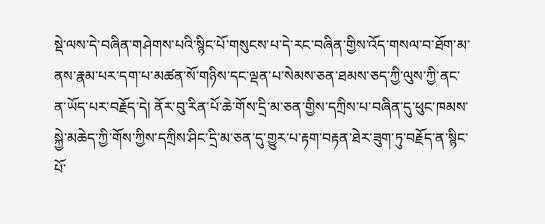སྡེ་ལས་དེ་བཞིན་གཤེགས་པའི་སྙིང་པོ་གསུངས་པ་དེ་རང་བཞིན་གྱིས་འོད་གསལ་བ་ཐོག་མ་ནས་རྣམ་པར་དག་པ་མཚན་སོ་གཉིས་དང་ལྡན་པ་སེམས་ཅན་ཐམས་ཅད་ཀྱི་ལུས་ཀྱི་ནང་ན་ཡོད་པར་བརྗོད་དེ། ནོར་བུ་རིན་པོ་ཆེ་གོས་དྲི་མ་ཅན་གྱིས་དཀྲིས་པ་བཞིན་དུ་ཕུང་ཁམས་སྐྱེ་མཆེད་ཀྱི་གོས་ཀྱིས་དཀྲིས་ཤིང་དྲི་མ་ཅན་དུ་གྱུར་པ་རྟག་བརྟན་ཐེར་ཟུག་ཏུ་བརྗོད་ན་སྙིང་པོ་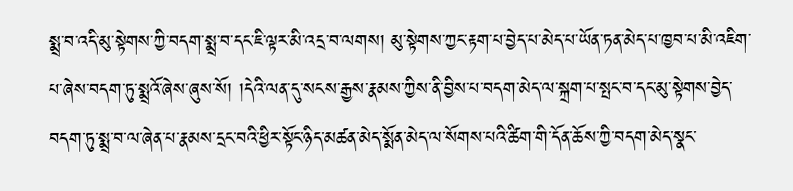སྨྲ་བ་འདི་མུ་སྟེགས་ཀྱི་བདག་སྨྲ་བ་དང་ཇི་ལྟར་མི་འདྲ་བ་ལགས། མུ་སྟེགས་ཀྱང་རྟག་པ་བྱེད་པ་མེད་པ་ཡོན་ཏན་མེད་པ་ཁྱབ་པ་མི་འཇིག་པ་ཞེས་བདག་ཏུ་སྨྲའོ་ཞེས་ཞུས་སོ། །དེའི་ལན་དུ་སངས་རྒྱས་རྣམས་ཀྱིས་ནི་བྱིས་པ་བདག་མེད་ལ་སྐྲག་པ་སྤང་བ་དང་མུ་སྟེགས་བྱེད་བདག་ཏུ་སྨྲ་བ་ལ་ཞེན་པ་རྣམས་དྲང་བའི་ཕྱིར་སྟོང་ཉིད་མཚན་མེད་སྨོན་མེད་ལ་སོགས་པའི་ཚིག་གི་དོན་ཆོས་ཀྱི་བདག་མེད་སྣང་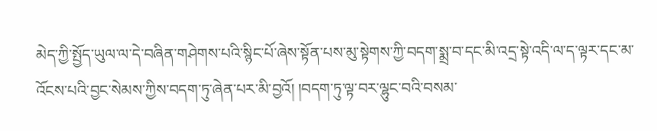མེད་ཀྱི་སྤྱོད་ཡུལ་ལ་དེ་བཞིན་གཤེགས་པའི་སྙིང་པོ་ཞེས་སྟོན་པས་མུ་སྟེགས་ཀྱི་བདག་སྨྲ་བ་དང་མི་འདྲ་སྟེ་འདི་ལ་ད་ལྟར་དང་མ་འོངས་པའི་བྱང་སེམས་ཀྱིས་བདག་ཏུ་ཞེན་པར་མི་བྱའོ། །བདག་ཏུ་ལྟ་བར་ལྷུང་བའི་བསམ་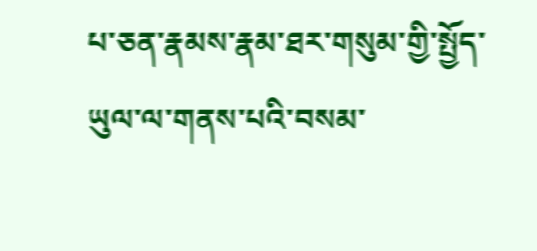པ་ཅན་རྣམས་རྣམ་ཐར་གསུམ་གྱི་སྤྱོད་ཡུལ་ལ་གནས་པའི་བསམ་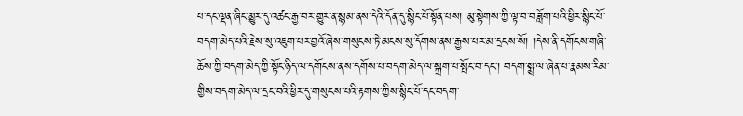པ་དང་ལྡན་ཞིང་མྱུར་དུ་འཚང་རྒྱ་བར་གྱུར་ན་སྙམ་ནས་དེའི་དོན་དུ་སྙིང་པོ་སྟོན་པས། མུ་སྟེགས་ཀྱི་ལྟ་བ་བཟློག་པའི་ཕྱིར་སྙིང་པོ་བདག་མེད་པའི་རྗེས་སུ་འཇུག་པར་བྱའོ་ཞེས་གསུངས་ཏེ་མངས་སུ་དོགས་ནས་རྒྱས་པར་མ་དྲངས་སོ། །དེས་ནི་དགོངས་གཞི་ཆོས་ཀྱི་བདག་མེད་ཀྱི་སྟོང་ཉིད་ལ་དགོངས་ནས་དགོས་པ་བདག་མེད་ལ་སྐྲག་པ་སྤོང་བ་དང་། བདག་སྨྲ་ལ་ཞེན་པ་རྣམས་རིམ་གྱིས་བདག་མེད་ལ་དྲང་བའི་ཕྱིར་དུ་གསུངས་པའི་རྟགས་ཀྱིས་སྙིང་པོ་དང་བདག་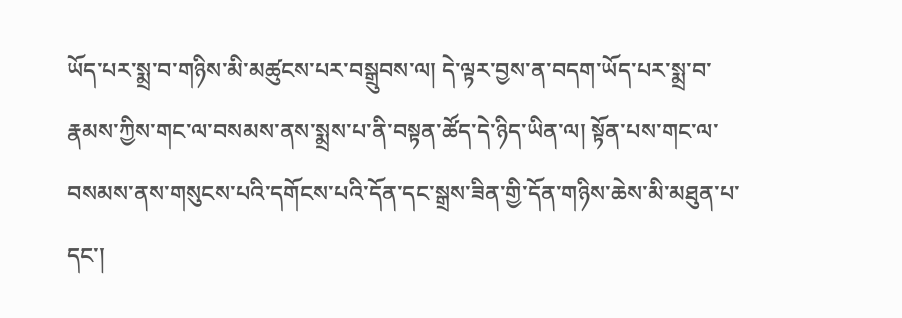ཡོད་པར་སྨྲ་བ་གཉིས་མི་མཚུངས་པར་བསྒྲུབས་ལ། དེ་ལྟར་བྱས་ན་བདག་ཡོད་པར་སྨྲ་བ་རྣམས་ཀྱིས་གང་ལ་བསམས་ནས་སྨྲས་པ་ནི་བསྟན་ཚོད་དེ་ཉིད་ཡིན་ལ། སྟོན་པས་གང་ལ་བསམས་ནས་གསུངས་པའི་དགོངས་པའི་དོན་དང་སྒྲས་ཟིན་གྱི་དོན་གཉིས་ཆེས་མི་མཐུན་པ་དང་།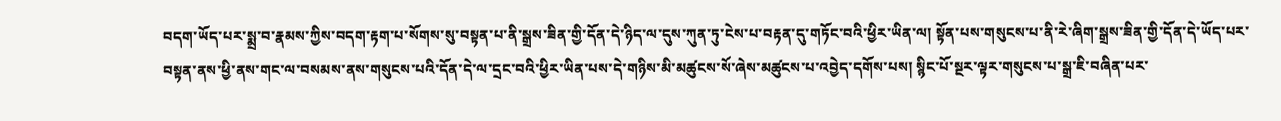བདག་ཡོད་པར་སྨྲ་བ་རྣམས་ཀྱིས་བདག་རྟག་པ་སོགས་སུ་བསྟན་པ་ནི་སྒྲས་ཟིན་གྱི་དོན་དེ་ཉིད་ལ་དུས་ཀུན་ཏུ་ངེས་པ་བརྟན་དུ་གཏོང་བའི་ཕྱིར་ཡིན་ལ། སྟོན་པས་གསུངས་པ་ནི་རེ་ཞིག་སྒྲས་ཟིན་གྱི་དོན་དེ་ཡོད་པར་བསྟན་ནས་ཕྱི་ནས་གང་ལ་བསམས་ནས་གསུངས་པའི་དོན་དེ་ལ་དྲང་བའི་ཕྱིར་ཡིན་པས་དེ་གཉིས་མི་མཚུངས་སོ་ཞེས་མཚུངས་པ་འབྱེད་དགོས་པས། སྙིང་པོ་སྔར་ལྟར་གསུངས་པ་སྒྲ་ཇི་བཞིན་པར་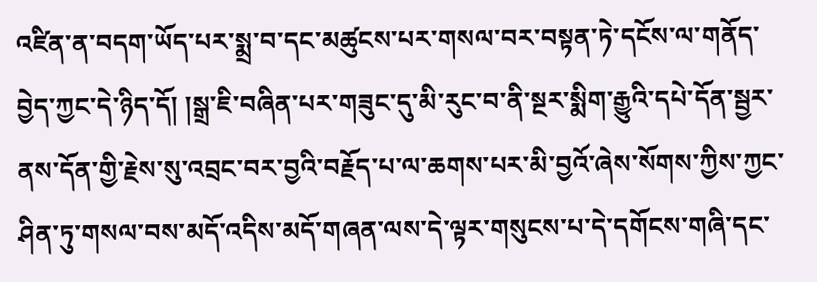འཛིན་ན་བདག་ཡོད་པར་སྨྲ་བ་དང་མཚུངས་པར་གསལ་བར་བསྟན་ཏེ་དངོས་ལ་གནོད་བྱེད་ཀྱང་དེ་ཉིད་དོ། །སྒྲ་ཇི་བཞིན་པར་གཟུང་དུ་མི་རུང་བ་ནི་སྔར་སྨིག་རྒྱུའི་དཔེ་དོན་སྦྱར་ནས་དོན་གྱི་རྗེས་སུ་འབྲང་བར་བྱའི་བརྗོད་པ་ལ་ཆགས་པར་མི་བྱའོ་ཞེས་སོགས་ཀྱིས་ཀྱང་ཤིན་ཏུ་གསལ་བས་མདོ་འདིས་མདོ་གཞན་ལས་དེ་ལྟར་གསུངས་པ་དེ་དགོངས་གཞི་དང་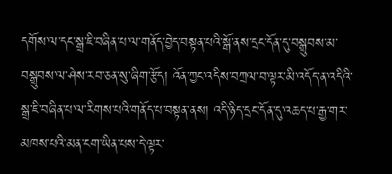དགོས་ལ་དང་སྒྲ་ཇི་བཞིན་པ་ལ་གནོད་བྱེད་བསྟན་པའི་སྒོ་ནས་དྲང་དོན་དུ་བསྒྲུབས་མ་བསྒྲུབས་ལ་ཤེས་རབ་ཅན་སུ་ཞིག་རྩོད། འོན་ཀྱང་འདིས་བཀྲལ་བ་ལྟར་མི་འདོད་ན་འདིའི་སྒྲ་ཇི་བཞིན་པ་ལ་རིགས་པའི་གནོད་པ་བསྟན་ནས། འདི་ཉིད་དྲང་དོན་དུ་འཆད་པ་རྒྱ་གར་མཁས་པའི་མན་ངག་ཡིན་པས་དེ་ལྟར་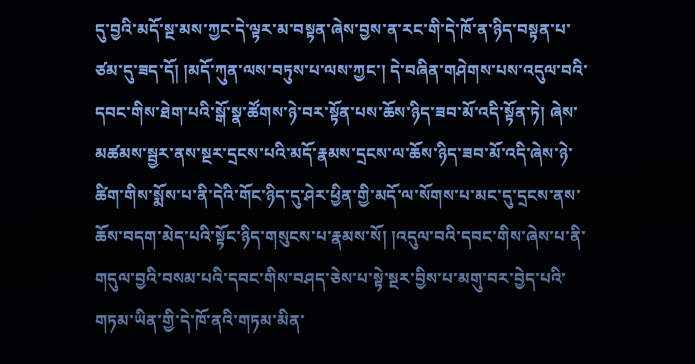དུ་བྱའི་མདོ་སྔ་མས་ཀྱང་དེ་ལྟར་མ་བསྟན་ཞེས་བྱས་ན་རང་གི་དེ་ཁོ་ན་ཉིད་བསྟན་པ་ཙམ་དུ་ཟད་དོ། །མདོ་ཀུན་ལས་བཏུས་པ་ལས་ཀྱང་། དེ་བཞིན་གཤེགས་པས་འདུལ་བའི་དབང་གིས་ཐེག་པའི་སྒོ་སྣ་ཚོགས་ཉེ་བར་སྟོན་པས་ཆོས་ཉིད་ཟབ་མོ་འདི་སྟོན་ཏེ། ཞེས་མཚམས་སྦྱར་ནས་སྔར་དྲངས་པའི་མདོ་རྣམས་དྲངས་ལ་ཆོས་ཉིད་ཟབ་མོ་འདི་ཞེས་ཉེ་ཚིག་གིས་སྨོས་པ་ནི་དེའི་གོང་ཉིད་དུ་ཤེར་ཕྱིན་གྱི་མདོ་ལ་སོགས་པ་མང་དུ་དྲངས་ནས་ཆོས་བདག་མེད་པའི་སྟོང་ཉིད་གསུངས་པ་རྣམས་སོ། །འདུལ་བའི་དབང་གིས་ཞེས་པ་ནི་གདུལ་བྱའི་བསམ་པའི་དབང་གིས་བཤད་ཅེས་པ་སྟེ་སྔར་བྱིས་པ་མགུ་བར་བྱེད་པའི་གཏམ་ཡིན་གྱི་དེ་ཁོ་ནའི་གཏམ་མིན་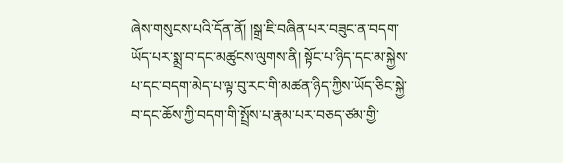ཞེས་གསུངས་པའི་དོན་ནོ། །སྒྲ་ཇི་བཞིན་པར་བཟུང་ན་བདག་ཡོད་པར་སྨྲ་བ་དང་མཚུངས་ལུགས་ནི། སྟོང་པ་ཉིད་དང་མ་སྐྱེས་པ་དང་བདག་མེད་པ་ལྟ་བུ་རང་གི་མཚན་ཉིད་ཀྱིས་ཡོད་ཅིང་སྐྱེ་བ་དང་ཆོས་ཀྱི་བདག་གི་སྤྲོས་པ་རྣམ་པར་བཅད་ཙམ་གྱི་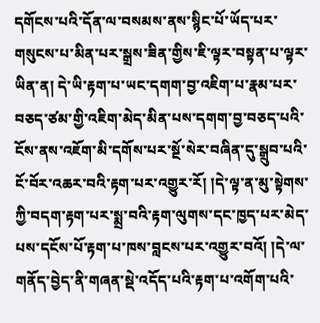དགོངས་པའི་དོན་ལ་བསམས་ནས་སྙིང་པོ་ཡོད་པར་གསུངས་པ་མིན་པར་སྒྲས་ཟིན་གྱིས་ཇི་ལྟར་བསྟན་པ་ལྟར་ཡིན་ན། དེ་ཡི་རྟག་པ་ཡང་དགག་བྱ་འཇིག་པ་རྣམ་པར་བཅད་ཙམ་གྱི་འཇིག་མེད་མིན་པས་དགག་བྱ་བཅད་པའི་ངོས་ནས་འཇོག་མི་དགོས་པར་སྔོ་སེར་བཞིན་དུ་སྒྲུབ་པའི་ངོ་བོར་འཆར་བའི་རྟག་པར་འགྱུར་རོ། །དེ་ལྟ་ན་མུ་སྟེགས་ཀྱི་བདག་རྟག་པར་སྨྲ་བའི་རྟག་ལུགས་དང་ཁྱད་པར་མེད་པས་དངོས་པོ་རྟག་པ་ཁས་བླངས་པར་འགྱུར་བའོ། །དེ་ལ་གནོད་བྱེད་ནི་གཞན་སྡེ་འདོད་པའི་རྟག་པ་འགོག་པའི་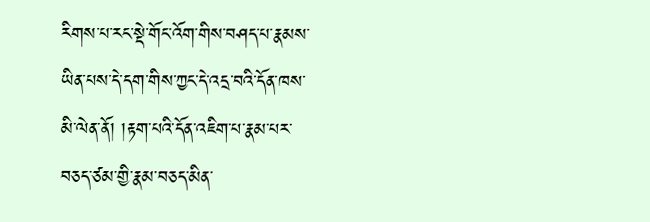རིགས་པ་རང་སྡེ་གོང་འོག་གིས་བཤད་པ་རྣམས་ཡིན་པས་དེ་དག་གིས་ཀྱང་དེ་འདྲ་བའི་དོན་ཁས་མི་ལེན་ནོ། །རྟག་པའི་དོན་འཇིག་པ་རྣམ་པར་བཅད་ཙམ་གྱི་རྣམ་བཅད་མིན་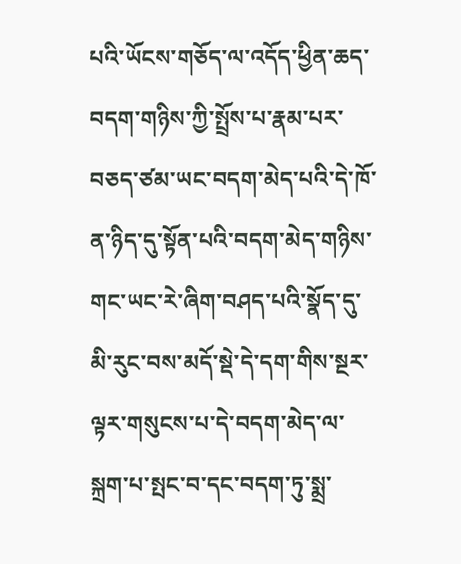པའི་ཡོངས་གཅོད་ལ་འདོད་ཕྱིན་ཆད་བདག་གཉིས་ཀྱི་སྤྲོས་པ་རྣམ་པར་བཅད་ཙམ་ཡང་བདག་མེད་པའི་དེ་ཁོ་ན་ཉིད་དུ་སྟོན་པའི་བདག་མེད་གཉིས་གང་ཡང་རེ་ཞིག་བཤད་པའི་སྣོད་དུ་མི་རུང་བས་མདོ་སྡེ་དེ་དག་གིས་སྔར་ལྟར་གསུངས་པ་དེ་བདག་མེད་ལ་སྐྲག་པ་སྤང་བ་དང་བདག་ཏུ་སྨྲ་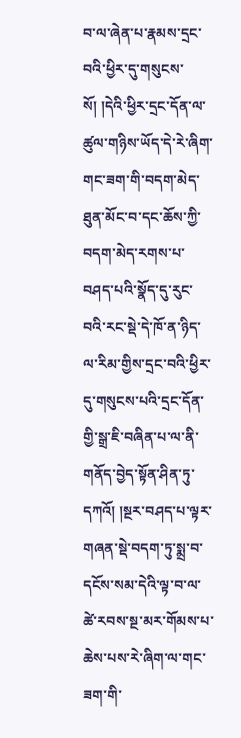བ་ལ་ཞེན་པ་རྣམས་དྲང་བའི་ཕྱིར་དུ་གསུངས་སོ། །དེའི་ཕྱིར་དྲང་དོན་ལ་ཚུལ་གཉིས་ཡོད་དེ་རེ་ཞིག་གང་ཟག་གི་བདག་མེད་ཐུན་མོང་བ་དང་ཆོས་ཀྱི་བདག་མེད་རགས་པ་བཤད་པའི་སྣོད་དུ་རུང་བའི་རང་སྡེ་དེ་ཁོ་ན་ཉིད་ལ་རིམ་གྱིས་དྲང་བའི་ཕྱིར་དུ་གསུངས་པའི་དྲང་དོན་གྱི་སྒྲ་ཇི་བཞིན་པ་ལ་ནི་གནོད་བྱེད་སྟོན་ཤིན་ཏུ་དཀའོ། །སྔར་བཤད་པ་ལྟར་གཞན་སྡེ་བདག་ཏུ་སྨྲ་བ་དངོས་སམ་དེའི་ལྟ་བ་ལ་ཚེ་རབས་སྔ་མར་གོམས་པ་ཆེས་པས་རེ་ཞིག་ལ་གང་ཟག་གི་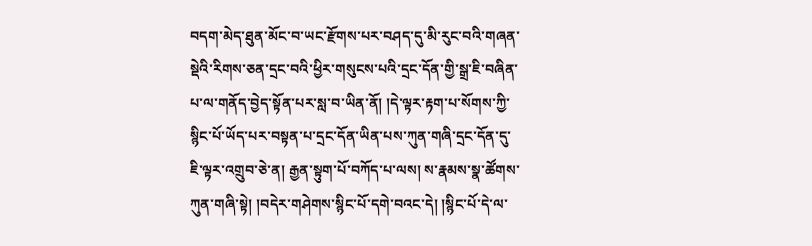བདག་མེད་ཐུན་མོང་བ་ཡང་རྫོགས་པར་བཤད་དུ་མི་རུང་བའི་གཞན་སྡེའི་རིགས་ཅན་དྲང་བའི་ཕྱིར་གསུངས་པའི་དྲང་དོན་གྱི་སྒྲ་ཇི་བཞིན་པ་ལ་གནོད་བྱེད་སྟོན་པར་སླ་བ་ཡིན་ནོ། །དེ་ལྟར་རྟག་པ་སོགས་ཀྱི་སྙིང་པོ་ཡོད་པར་བསྟན་པ་དྲང་དོན་ཡིན་པས་ཀུན་གཞི་དྲང་དོན་དུ་ཇི་ལྟར་འགྲུབ་ཅེ་ན། རྒྱན་སྟུག་པོ་བཀོད་པ་ལས། ས་རྣམས་སྣ་ཚོགས་ཀུན་གཞི་སྟེ། །བདེར་གཤེགས་སྙིང་པོ་དགེ་བའང་དེ། །སྙིང་པོ་དེ་ལ་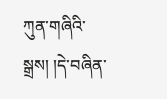ཀུན་གཞིའི་སྒྲས། །དེ་བཞིན་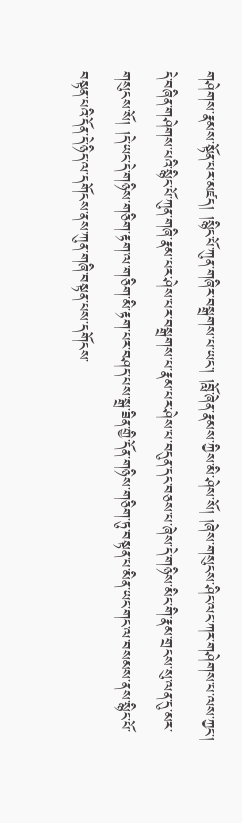གཤེགས་རྣམས་སྟོན་པར་མཛད། །སྙིང་པོ་ཀུན་གཞིར་བསྒྲགས་པ་ཡང་། །བློ་ཞེན་རྣམས་ཀྱིས་མི་ཤེས་སོ། །ཞེས་གསུངས་ཤིང་ལང་ཀར་གཤེགས་པ་ལས་ཀྱང་། དེ་བཞིན་གཤེགས་པའི་སྙིང་པོ་ཀུན་གཞི་རྣམ་པར་ཤེས་པར་བསྒྲགས་པ་རྣམ་པར་ཤེས་པ་བདུན་དང་བཅས་པ་ཞེས་དེ་གཉིས་མིང་གི་རྣམ་གྲངས་སུ་ལན་དུ་མར་གསུངས་སོ། །དེ་ཡང་དེ་གཉིས་གཅིག་རྟག་ལ་གཅིག་མི་རྟག་པར་བཤད་པས་སྒྲ་ཟིན་གྱི་དོན་གཉིས་གཅིག་ཏུ་བསྟན་པ་མིན་ཡང་གང་ལ་བསམས་ནས་སྙིང་པོ་བསྟན་པའི་དོན་དེ་ཉིད་ལ་དགོངས་ནས་ཀུན་གཞི་བསྟན་པས་དགོངས་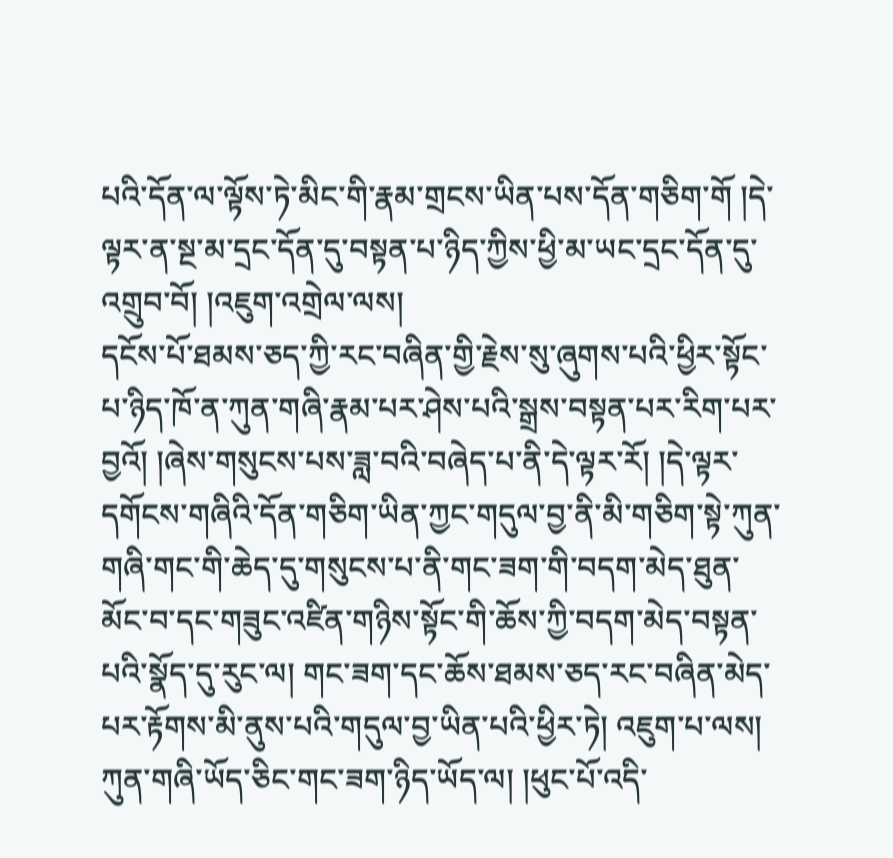པའི་དོན་ལ་ལྟོས་ཏེ་མིང་གི་རྣམ་གྲངས་ཡིན་པས་དོན་གཅིག་གོ །དེ་ལྟར་ན་སྔ་མ་དྲང་དོན་དུ་བསྟན་པ་ཉིད་ཀྱིས་ཕྱི་མ་ཡང་དྲང་དོན་དུ་འགྲུབ་བོ། །འཇུག་འགྲེལ་ལས།
དངོས་པོ་ཐམས་ཅད་ཀྱི་རང་བཞིན་གྱི་རྗེས་སུ་ཞུགས་པའི་ཕྱིར་སྟོང་པ་ཉིད་ཁོ་ན་ཀུན་གཞི་རྣམ་པར་ཤེས་པའི་སྒྲས་བསྟན་པར་རིག་པར་བྱའོ། །ཞེས་གསུངས་པས་ཟླ་བའི་བཞེད་པ་ནི་དེ་ལྟར་རོ། །དེ་ལྟར་དགོངས་གཞིའི་དོན་གཅིག་ཡིན་ཀྱང་གདུལ་བྱ་ནི་མི་གཅིག་སྟེ་ཀུན་གཞི་གང་གི་ཆེད་དུ་གསུངས་པ་ནི་གང་ཟག་གི་བདག་མེད་ཐུན་མོང་བ་དང་གཟུང་འཛིན་གཉིས་སྟོང་གི་ཆོས་ཀྱི་བདག་མེད་བསྟན་པའི་སྣོད་དུ་རུང་ལ། གང་ཟག་དང་ཆོས་ཐམས་ཅད་རང་བཞིན་མེད་པར་རྟོགས་མི་ནུས་པའི་གདུལ་བྱ་ཡིན་པའི་ཕྱིར་ཏེ། འཇུག་པ་ལས། ཀུན་གཞི་ཡོད་ཅིང་གང་ཟག་ཉིད་ཡོད་ལ། །ཕུང་པོ་འདི་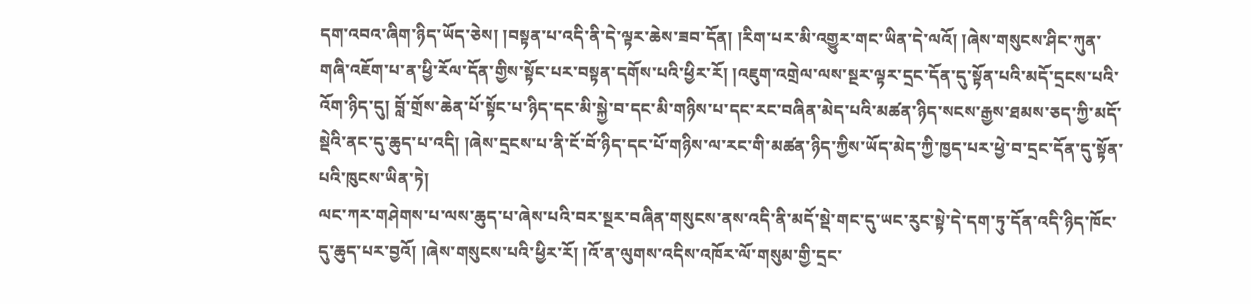དག་འབའ་ཞིག་ཉིད་ཡོད་ཅེས། །བསྟན་པ་འདི་ནི་དེ་ལྟར་ཆེས་ཟབ་དོན། །རིག་པར་མི་འགྱུར་གང་ཡིན་དེ་ལའོ། །ཞེས་གསུངས་ཤིང་ཀུན་གཞི་འཇོག་པ་ན་ཕྱི་རོལ་དོན་གྱིས་སྟོང་པར་བསྟན་དགོས་པའི་ཕྱིར་རོ། །འཇུག་འགྲེལ་ལས་སྔར་ལྟར་དྲང་དོན་དུ་སྟོན་པའི་མདོ་དྲངས་པའི་འོག་ཉིད་དུ། བློ་གྲོས་ཆེན་པོ་སྟོང་པ་ཉིད་དང་མི་སྐྱེ་བ་དང་མི་གཉིས་པ་དང་རང་བཞིན་མེད་པའི་མཚན་ཉིད་སངས་རྒྱས་ཐམས་ཅད་ཀྱི་མདོ་སྡེའི་ནང་དུ་ཆུད་པ་འདི། །ཞེས་དྲངས་པ་ནི་ངོ་བོ་ཉིད་དང་པོ་གཉིས་ལ་རང་གི་མཚན་ཉིད་ཀྱིས་ཡོད་མེད་ཀྱི་ཁྱད་པར་ཕྱེ་བ་དྲང་དོན་དུ་སྟོན་པའི་ཁུངས་ཡིན་ཏེ།
ལང་ཀར་གཤེགས་པ་ལས་ཆུད་པ་ཞེས་པའི་བར་སྔར་བཞིན་གསུངས་ནས་འདི་ནི་མདོ་སྡེ་གང་དུ་ཡང་རུང་སྟེ་དེ་དག་ཏུ་དོན་འདི་ཉིད་ཁོང་དུ་ཆུད་པར་བྱའོ། །ཞེས་གསུངས་པའི་ཕྱིར་རོ། །འོ་ན་ལུགས་འདིས་འཁོར་ལོ་གསུམ་གྱི་དྲང་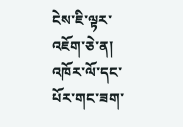ངེས་ཇི་ལྟར་འཇོག་ཅེ་ན། འཁོར་ལོ་དང་པོར་གང་ཟག་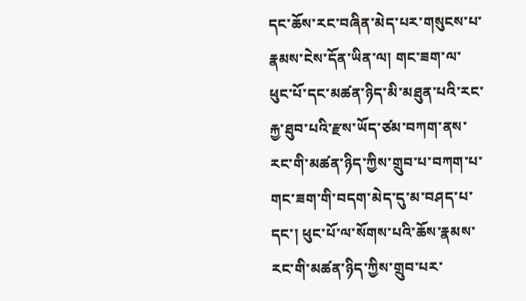དང་ཆོས་རང་བཞིན་མེད་པར་གསུངས་པ་རྣམས་ངེས་དོན་ཡིན་ལ། གང་ཟག་ལ་ཕུང་པོ་དང་མཚན་ཉིད་མི་མཐུན་པའི་རང་རྐྱ་ཐུབ་པའི་རྫས་ཡོད་ཙམ་བཀག་ནས་རང་གི་མཚན་ཉིད་ཀྱིས་གྲུབ་པ་བཀག་པ་གང་ཟག་གི་བདག་མེད་དུ་མ་བཤད་པ་དང་། ཕུང་པོ་ལ་སོགས་པའི་ཆོས་རྣམས་རང་གི་མཚན་ཉིད་ཀྱིས་གྲུབ་པར་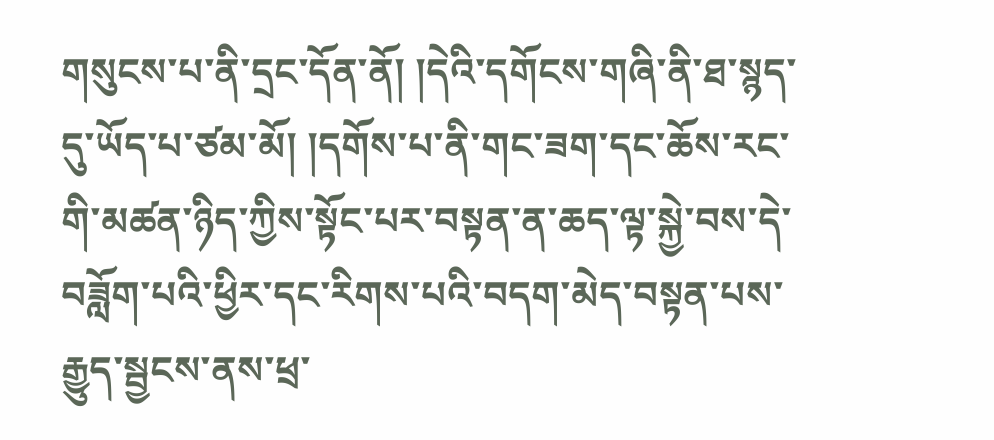གསུངས་པ་ནི་དྲང་དོན་ནོ། །དེའི་དགོངས་གཞི་ནི་ཐ་སྙད་དུ་ཡོད་པ་ཙམ་མོ། །དགོས་པ་ནི་གང་ཟག་དང་ཆོས་རང་གི་མཚན་ཉིད་ཀྱིས་སྟོང་པར་བསྟན་ན་ཆད་ལྟ་སྐྱེ་བས་དེ་བཟློག་པའི་ཕྱིར་དང་རིགས་པའི་བདག་མེད་བསྟན་པས་རྒྱུད་སྦྱངས་ནས་ཕྲ་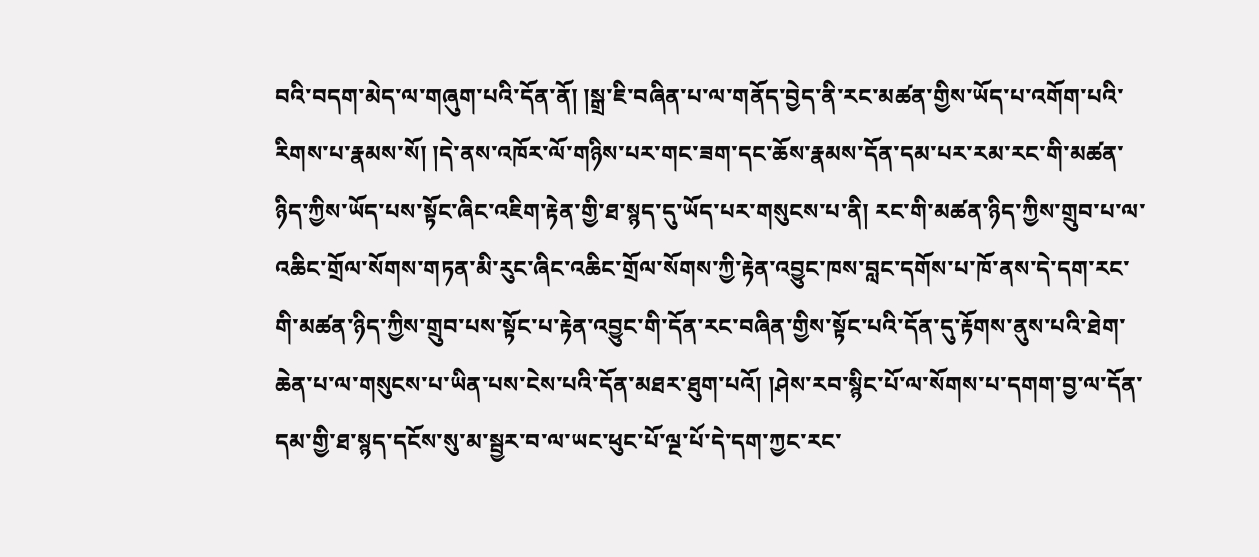བའི་བདག་མེད་ལ་གཞུག་པའི་དོན་ནོ། །སྒྲ་ཇི་བཞིན་པ་ལ་གནོད་བྱེད་ནི་རང་མཚན་གྱིས་ཡོད་པ་འགོག་པའི་རིགས་པ་རྣམས་སོ། །དེ་ནས་འཁོར་ལོ་གཉིས་པར་གང་ཟག་དང་ཆོས་རྣམས་དོན་དམ་པར་རམ་རང་གི་མཚན་ཉིད་ཀྱིས་ཡོད་པས་སྟོང་ཞིང་འཇིག་རྟེན་གྱི་ཐ་སྙད་དུ་ཡོད་པར་གསུངས་པ་ནི། རང་གི་མཚན་ཉིད་ཀྱིས་གྲུབ་པ་ལ་འཆིང་གྲོལ་སོགས་གཏན་མི་རུང་ཞིང་འཆིང་གྲོལ་སོགས་ཀྱི་རྟེན་འབྱུང་ཁས་བླང་དགོས་པ་ཁོ་ནས་དེ་དག་རང་གི་མཚན་ཉིད་ཀྱིས་གྲུབ་པས་སྟོང་པ་རྟེན་འབྱུང་གི་དོན་རང་བཞིན་གྱིས་སྟོང་པའི་དོན་དུ་རྟོགས་ནུས་པའི་ཐེག་ཆེན་པ་ལ་གསུངས་པ་ཡིན་པས་ངེས་པའི་དོན་མཐར་ཐུག་པའོ། །ཤེས་རབ་སྙིང་པོ་ལ་སོགས་པ་དགག་བྱ་ལ་དོན་དམ་གྱི་ཐ་སྙད་དངོས་སུ་མ་སྦྱར་བ་ལ་ཡང་ཕུང་པོ་ལྔ་པོ་དེ་དག་ཀྱང་རང་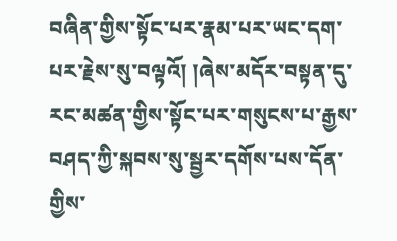བཞིན་གྱིས་སྟོང་པར་རྣམ་པར་ཡང་དག་པར་རྗེས་སུ་བལྟའོ། །ཞེས་མདོར་བསྟན་དུ་རང་མཚན་གྱིས་སྟོང་པར་གསུངས་པ་རྒྱས་བཤད་ཀྱི་སྐབས་སུ་སྦྱར་དགོས་པས་དོན་གྱིས་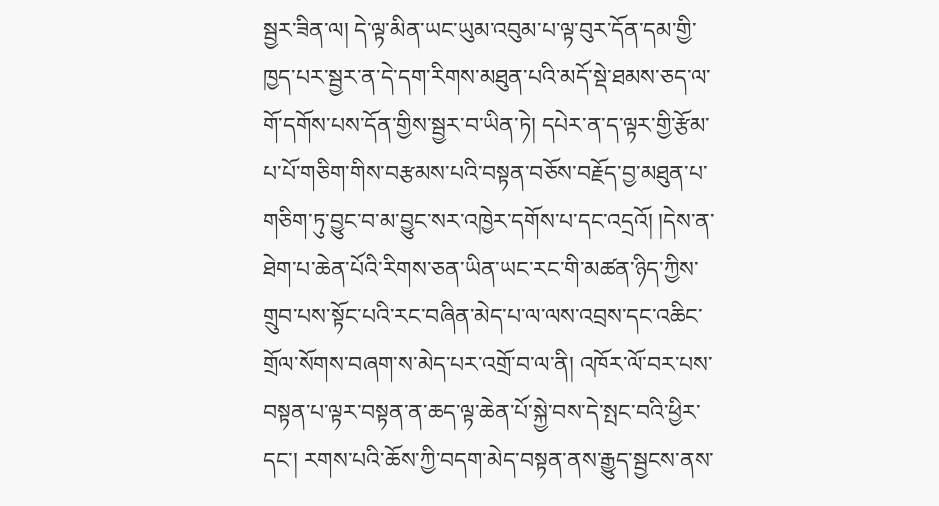སྦྱར་ཟིན་ལ། དེ་ལྟ་མིན་ཡང་ཡུམ་འབུམ་པ་ལྟ་བུར་དོན་དམ་གྱི་ཁྱད་པར་སྦྱར་ན་དེ་དག་རིགས་མཐུན་པའི་མདོ་སྡེ་ཐམས་ཅད་ལ་གོ་དགོས་པས་དོན་གྱིས་སྦྱར་བ་ཡིན་ཏེ། དཔེར་ན་ད་ལྟར་གྱི་རྩོམ་པ་པོ་གཅིག་གིས་བརྩམས་པའི་བསྟན་བཅོས་བརྗོད་བྱ་མཐུན་པ་གཅིག་ཏུ་བྱུང་བ་མ་བྱུང་སར་འཁྱེར་དགོས་པ་དང་འདྲའོ། །དེས་ན་ཐེག་པ་ཆེན་པོའི་རིགས་ཅན་ཡིན་ཡང་རང་གི་མཚན་ཉིད་ཀྱིས་གྲུབ་པས་སྟོང་པའི་རང་བཞིན་མེད་པ་ལ་ལས་འབྲས་དང་འཆིང་གྲོལ་སོགས་བཞག་ས་མེད་པར་འགྲོ་བ་ལ་ནི། འཁོར་ལོ་བར་པས་བསྟན་པ་ལྟར་བསྟན་ན་ཆད་ལྟ་ཆེན་པོ་སྐྱེ་བས་དེ་སྤང་བའི་ཕྱིར་དང་། རགས་པའི་ཆོས་ཀྱི་བདག་མེད་བསྟན་ནས་རྒྱུད་སྦྱངས་ནས་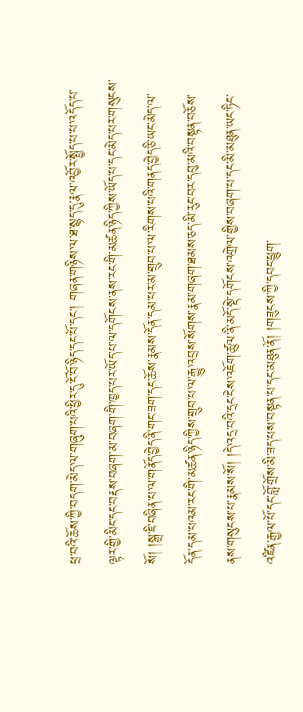ཕྲ་བའི་ཆོས་ཀྱི་བདག་མེད་ལ་གཞུག་པའི་ཕྱིར་དུ་ངོ་བོ་ཉིད་དང་པོ་དང་། གཞན་གཉིས་ལ་ཐ་སྙད་དུ་རྣལ་འབྱོར་སྤྱོད་པ་པ་འདོད་པ་ལྟར་གྱི་མིང་དང་བརྡས་བཞག་མ་བཞག་གི་ཁྱད་པར་ཡོད་པ་ལ་དགོངས་ནས་རང་གི་མཚན་ཉིད་ཀྱིས་ཡོད་པ་དང་མེད་པར་གསུངས་སོ། །སྒྲ་ཇི་བཞིན་པ་ལ་གནོད་བྱེད་ནི་གང་ཟག་དང་ཆོས་རྣམས་དོན་དམ་པར་མ་གྲུབ་པ་ལ་རིགས་པའི་གནད་བྱེད་ཅི་ཡང་མེད་ལ་དོན་དམ་པའམ་རང་གི་མཚན་ཉིད་ཀྱིས་གྲུབ་པ་ལ་རྒྱུ་འབྲས་སོགས་རྣམ་གཞག་ཐམས་ཅད་མི་རུང་བར་དབུ་མའི་བསྟན་བཅོས་ནས་གསུངས་པ་རྣམས་སོ། །དེ་འདྲ་བའི་དྲང་ངེས་འཇོག་ཚུལ་ནི་མདོ་སྡེ་དགོངས་འགྲེལ་གྱིས་བཞག་པ་དང་མི་མཐུན་ཡང་ཏིང་འཛིན་རྒྱལ་པོ་དང་བློ་གྲོས་མི་ཟད་པས་བསྟན་པ་དང་མཐུན་ནོ། །གཟུངས་ཀྱི་དབང་ཕྱུག་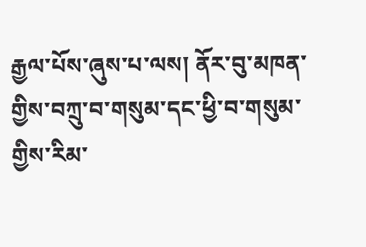རྒྱལ་པོས་ཞུས་པ་ལས། ནོར་བུ་མཁན་གྱིས་བཀྲུ་བ་གསུམ་དང་ཕྱི་བ་གསུམ་གྱིས་རིམ་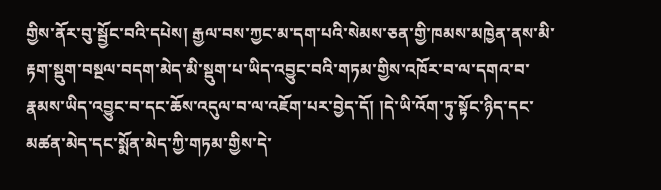གྱིས་ནོར་བུ་སྦྱོང་བའི་དཔེས། རྒྱལ་བས་ཀྱང་མ་དག་པའི་སེམས་ཅན་གྱི་ཁམས་མཁྱེན་ནས་མི་རྟག་སྡུག་བསྔལ་བདག་མེད་མི་སྡུག་པ་ཡིད་འབྱུང་བའི་གཏམ་གྱིས་འཁོར་བ་ལ་དགའ་བ་རྣམས་ཡིད་འབྱུང་བ་དང་ཆོས་འདུལ་བ་ལ་འཇོག་པར་བྱེད་དོ། །དེ་ཡི་འོག་ཏུ་སྟོང་ཉིད་དང་མཚན་མེད་དང་སྨོན་མེད་ཀྱི་གཏམ་གྱིས་དེ་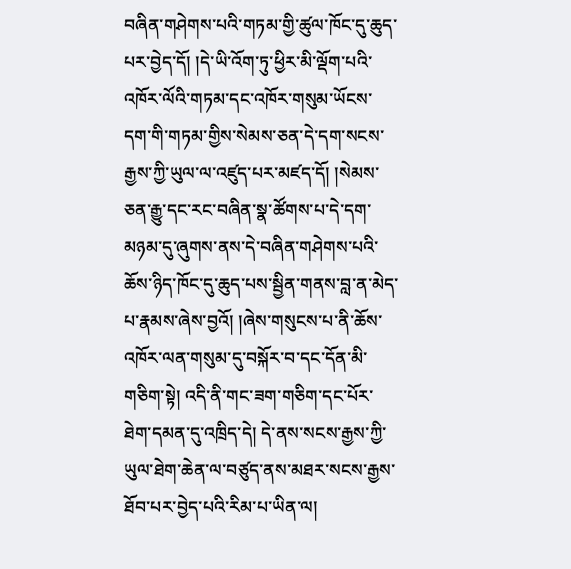བཞིན་གཤེགས་པའི་གཏམ་གྱི་ཚུལ་ཁོང་དུ་ཆུད་པར་བྱེད་དོ། །དེ་ཡི་འོག་ཏུ་ཕྱིར་མི་ལྡོག་པའི་འཁོར་ལོའི་གཏམ་དང་འཁོར་གསུམ་ཡོངས་དག་གི་གཏམ་གྱིས་སེམས་ཅན་དེ་དག་སངས་རྒྱས་ཀྱི་ཡུལ་ལ་འཛུད་པར་མཛད་དོ། །སེམས་ཅན་རྒྱུ་དང་རང་བཞིན་སྣ་ཚོགས་པ་དེ་དག་མཉམ་དུ་ཞུགས་ནས་དེ་བཞིན་གཤེགས་པའི་ཆོས་ཉིད་ཁོང་དུ་ཆུད་པས་སྦྱིན་གནས་བླ་ན་མེད་པ་རྣམས་ཞེས་བྱའོ། །ཞེས་གསུངས་པ་ནི་ཆོས་འཁོར་ལན་གསུམ་དུ་བསྐོར་བ་དང་དོན་མི་གཅིག་སྟེ། འདི་ནི་གང་ཟག་གཅིག་དང་པོར་ཐེག་དམན་དུ་འཁྲིད་དེ། དེ་ནས་སངས་རྒྱས་ཀྱི་ཡུལ་ཐེག་ཆེན་ལ་བཙུད་ནས་མཐར་སངས་རྒྱས་ཐོབ་པར་བྱེད་པའི་རིམ་པ་ཡིན་ལ།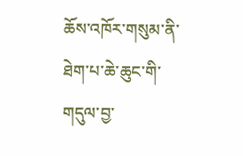ཆོས་འཁོར་གསུམ་ནི་ཐེག་པ་ཆེ་ཆུང་གི་གདུལ་བྱ་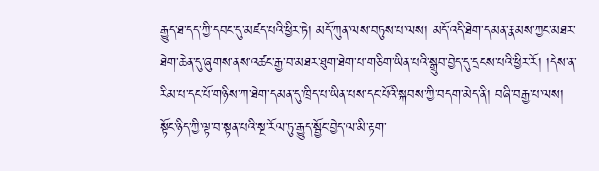རྒྱུད་ཐ་དད་ཀྱི་དབང་དུ་མཛད་པའི་ཕྱིར་ཏེ། མདོ་ཀུན་ལས་བཏུས་པ་ལས། མདོ་འདི་ཐེག་དམན་རྣམས་ཀྱང་མཐར་ཐེག་ཆེན་དུ་ཞུགས་ནས་འཚང་རྒྱ་བ་མཐར་ཐུག་ཐེག་པ་གཅིག་ཡིན་པའི་སྒྲུབ་བྱེད་དུ་དྲངས་པའི་ཕྱིར་རོ། །དེས་ན་རིམ་པ་དང་པོ་གཉིས་ཀ་ཐེག་དམན་དུ་ཁྲིད་པ་ཡིན་པས་དང་པོའི་སྐབས་ཀྱི་བདག་མེད་ནི། བཞི་བརྒྱ་པ་ལས། སྟོང་ཉིད་ཀྱི་ལྟ་བ་སྟན་པའི་སྔ་རོལ་ཏུ་རྒྱུད་སྦྱོང་བྱེད་ལ་མི་རྟག་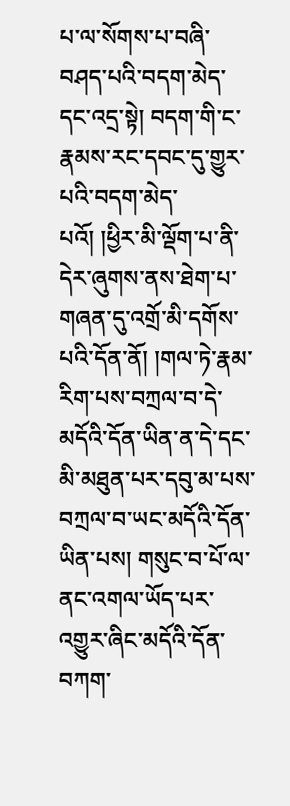པ་ལ་སོགས་པ་བཞི་བཤད་པའི་བདག་མེད་དང་འདྲ་སྟེ། བདག་གི་ང་རྣམས་རང་དབང་དུ་གྱུར་པའི་བདག་མེད་པའོ། །ཕྱིར་མི་ལྡོག་པ་ནི་དེར་ཞུགས་ནས་ཐེག་པ་གཞན་དུ་འགྲོ་མི་དགོས་པའི་དོན་ནོ། །གལ་ཏེ་རྣམ་རིག་པས་བཀྲལ་བ་དེ་མདོའི་དོན་ཡིན་ན་དེ་དང་མི་མཐུན་པར་དབུ་མ་པས་བཀྲལ་བ་ཡང་མདོའི་དོན་ཡིན་པས། གསུང་བ་པོ་ལ་ནང་འགལ་ཡོད་པར་འགྱུར་ཞིང་མདོའི་དོན་བཀག་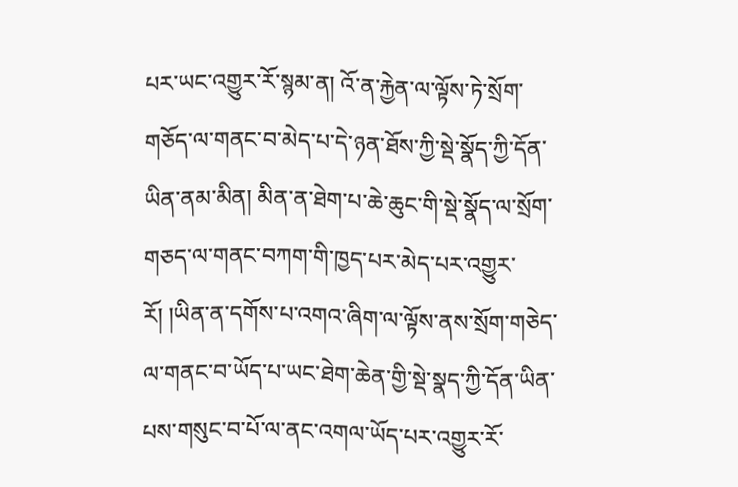པར་ཡང་འགྱུར་རོ་སྙམ་ན། འོ་ན་རྐྱེན་ལ་ལྟོས་ཏེ་སྲོག་གཅོད་ལ་གནང་བ་མེད་པ་དེ་ཉན་ཐོས་ཀྱི་སྡེ་སྣོད་ཀྱི་དོན་ཡིན་ནམ་མིན། མིན་ན་ཐེག་པ་ཆེ་ཆུང་གི་སྡེ་སྣོད་ལ་སྲོག་གཅད་ལ་གནང་བཀག་གི་ཁྱད་པར་མེད་པར་འགྱུར་རོ། །ཡིན་ན་དགོས་པ་འགའ་ཞིག་ལ་ལྟོས་ནས་སྲོག་གཅེད་ལ་གནང་བ་ཡོད་པ་ཡང་ཐེག་ཆེན་གྱི་སྡེ་སྣད་ཀྱི་དོན་ཡིན་པས་གསུང་བ་པོ་ལ་ནང་འགལ་ཡོད་པར་འགྱུར་རོ་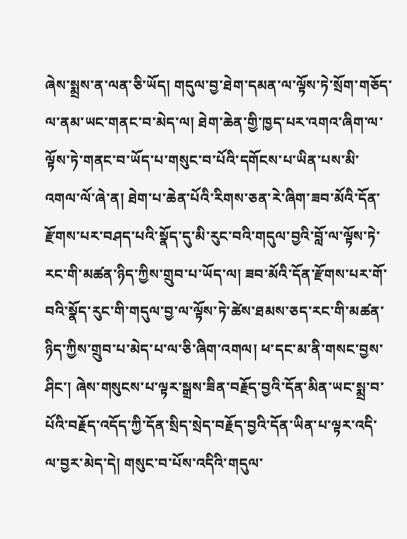ཞེས་སྨྲས་ན་ལན་ཅི་ཡོད། གདུལ་བྱ་ཐེག་དམན་ལ་ལྟོས་ཏེ་སྲོག་གཅོད་ལ་ནམ་ཡང་གནང་བ་མེད་ལ། ཐེག་ཆེན་གྱི་ཁྱད་པར་འགའ་ཞིག་ལ་ལྟོས་ཏེ་གནང་བ་ཡོད་པ་གསུང་བ་པོའི་དགོངས་པ་ཡིན་པས་མི་འགལ་ལོ་ཞེ་ན། ཐེག་པ་ཆེན་པོའི་རིགས་ཅན་རེ་ཞིག་ཟབ་མོའི་དོན་རྫོགས་པར་བཤད་པའི་སྣོད་དུ་མི་རུང་བའི་གདུལ་བྱའི་བློ་ལ་ལྟོས་ཏེ་རང་གི་མཚན་ཉིད་ཀྱིས་གྲུབ་པ་ཡོད་ལ། ཟབ་མོའི་དོན་རྫོགས་པར་གོ་བའི་སྣོད་རུང་གི་གདུལ་བྱ་ལ་ལྟོས་ཏེ་ཚེས་ཐམས་ཅད་རང་གི་མཚན་ཉིད་ཀྱིས་གྲུབ་པ་མེད་པ་ལ་ཅི་ཞིག་འགལ། ཕ་དང་མ་ནི་གསང་བྱས་ཤིང་། ཞེས་གསུངས་པ་ལྟར་སྒྲས་ཟིན་བརྗོད་བྱའི་དོན་མིན་ཡང་སྨྲ་བ་པོའི་བརྗོད་འདོད་ཀྱི་དོན་སྲིད་སྲེད་བརྗོད་བྱའི་དོན་ཡིན་པ་ལྟར་འདི་ལ་བྱར་མེད་དེ། གསུང་བ་པོས་འདིའི་གདུལ་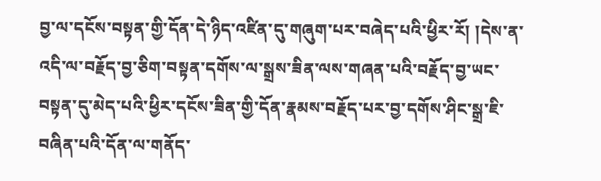བྱ་ལ་དངོས་བསྟན་གྱི་དོན་དེ་ཉིད་འཛིན་དུ་གཞུག་པར་བཞེད་པའི་ཕྱིར་རོ། །དེས་ན་འདི་ལ་བརྗོད་བྱ་ཅིག་བསྟན་དགོས་ལ་སྒྲས་ཟིན་ལས་གཞན་པའི་བརྗོད་བྱ་ཡང་བསྟན་དུ་མེད་པའི་ཕྱིར་དངོས་ཟིན་གྱི་དོན་རྣམས་བརྗོད་པར་བྱ་དགོས་ཤིང་སྒྲ་ཇི་བཞིན་པའི་དོན་ལ་གནོད་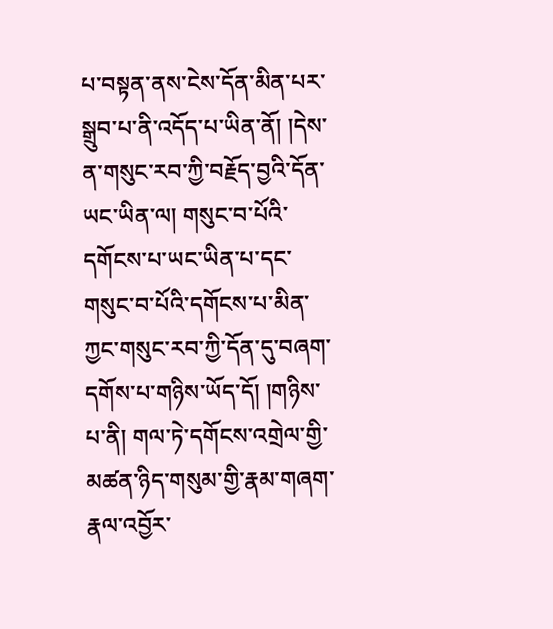པ་བསྟན་ནས་ངེས་དོན་མིན་པར་སྒྲུབ་པ་ནི་འདོད་པ་ཡིན་ནོ། །དེས་ན་གསུང་རབ་ཀྱི་བརྗོད་བྱའི་དོན་ཡང་ཡིན་ལ། གསུང་བ་པོའི་དགོངས་པ་ཡང་ཡིན་པ་དང་གསུང་བ་པོའི་དགོངས་པ་མིན་ཀྱང་གསུང་རབ་ཀྱི་དོན་དུ་བཞག་དགོས་པ་གཉིས་ཡོད་དོ། །གཉིས་པ་ནི། གལ་ཏེ་དགོངས་འགྲེལ་གྱི་མཚན་ཉིད་གསུམ་གྱི་རྣམ་གཞག་རྣལ་འབྱོར་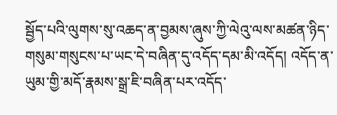སྦྱོད་པའི་ལུགས་སུ་འཆད་ན་བྱམས་ཞུས་ཀྱི་ལེའུ་ལས་མཚན་ཉིད་གསུམ་གསུངས་པ་ཡང་དེ་བཞིན་དུ་འདོད་དམ་མི་འདོད། འདོད་ན་ཡུམ་གྱི་མདོ་རྣམས་སྒྲ་ཇི་བཞིན་པར་འདོད་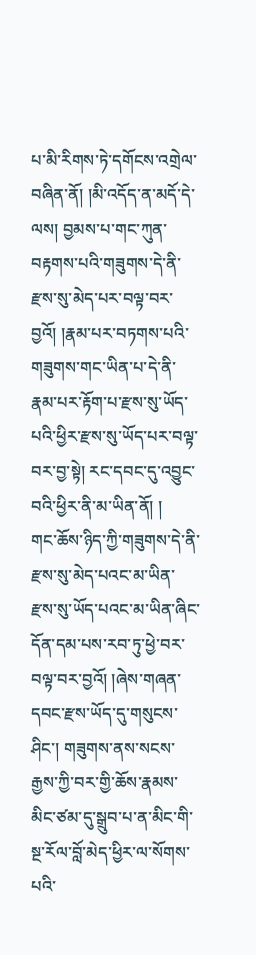པ་མི་རིགས་ཏེ་དགོངས་འགྲེལ་བཞིན་ནོ། །མི་འདོད་ན་མདོ་དེ་ལས། བྱམས་པ་གང་ཀུན་བརྟགས་པའི་གཟུགས་དེ་ནི་རྫས་སུ་མེད་པར་བལྟ་བར་བྱའོ། །རྣམ་པར་བཏགས་པའི་གཟུགས་གང་ཡིན་པ་དེ་ནི་རྣམ་པར་རྟོག་པ་རྫས་སུ་ཡོད་པའི་ཕྱིར་རྫས་སུ་ཡོད་པར་བལྟ་བར་བྱ་སྟེ། རང་དབང་དུ་འབྱུང་བའི་ཕྱིར་ནི་མ་ཡིན་ནོ། །
གང་ཆོས་ཉིད་ཀྱི་གཟུགས་དེ་ནི་རྫས་སུ་མེད་པའང་མ་ཡིན་རྫས་སུ་ཡོད་པའང་མ་ཡིན་ཞིང་དོན་དམ་པས་རབ་ཏུ་ཕྱེ་བར་བལྟ་བར་བྱའོ། །ཞེས་གཞན་དབང་རྫས་ཡོད་དུ་གསུངས་ཤིང་། གཟུགས་ནས་སངས་རྒྱས་ཀྱི་བར་གྱི་ཆོས་རྣམས་མིང་ཙམ་དུ་སྒྲུབ་པ་ན་མིང་གི་སྔ་རོལ་བློ་མེད་ཕྱིར་ལ་སོགས་པའི་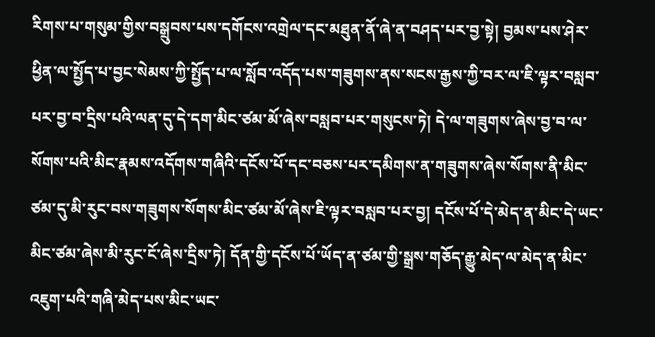རིགས་པ་གསུམ་གྱིས་བསྒྲུབས་པས་དགོངས་འགྲེལ་དང་མཐུན་ནོ་ཞེ་ན་བཤད་པར་བྱ་སྟེ། བྱམས་པས་ཤེར་ཕྱིན་ལ་སྤྱོད་པ་བྱང་སེམས་ཀྱི་སྤྱོད་པ་ལ་སློབ་འདོད་པས་གཟུགས་ནས་སངས་རྒྱས་ཀྱི་བར་ལ་ཇི་ལྟར་བསླབ་པར་བྱ་བ་དྲིས་པའི་ལན་དུ་དེ་དག་མིང་ཙམ་མོ་ཞེས་བསླབ་པར་གསུངས་ཏེ། དེ་ལ་གཟུགས་ཞེས་བྱ་བ་ལ་སོགས་པའི་མིང་རྣམས་འདོགས་གཞིའི་དངོས་པོ་དང་བཅས་པར་དམིགས་ན་གཟུགས་ཞེས་སོགས་ནི་མིང་ཙམ་དུ་མི་རུང་བས་གཟུགས་སོགས་མིང་ཙམ་མོ་ཞེས་ཇི་ལྟར་བསླབ་པར་བྱ། དངོས་པོ་དེ་མེད་ན་མིང་དེ་ཡང་མིང་ཙམ་ཞེས་མི་རུང་ངོ་ཞེས་དྲིས་ཏེ། དོན་གྱི་དངོས་པོ་ཡོད་ན་ཙམ་གྱི་སྒྲས་གཅོད་རྒྱུ་མེད་ལ་མེད་ན་མིང་འཇུག་པའི་གཞི་མེད་པས་མིང་ཡང་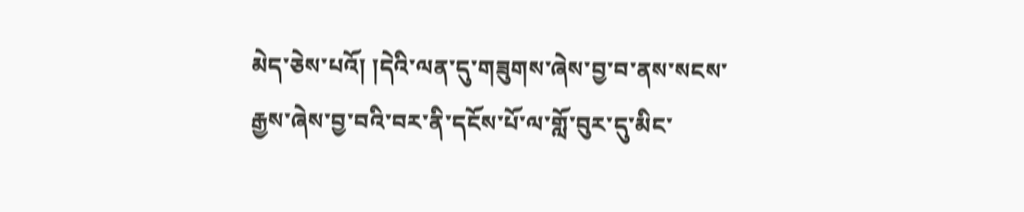མེད་ཅེས་པའོ། །དེའི་ལན་དུ་གཟུགས་ཞེས་བྱ་བ་ནས་སངས་རྒྱས་ཞེས་བྱ་བའི་བར་ནི་དངོས་པོ་ལ་གློ་བུར་དུ་མིང་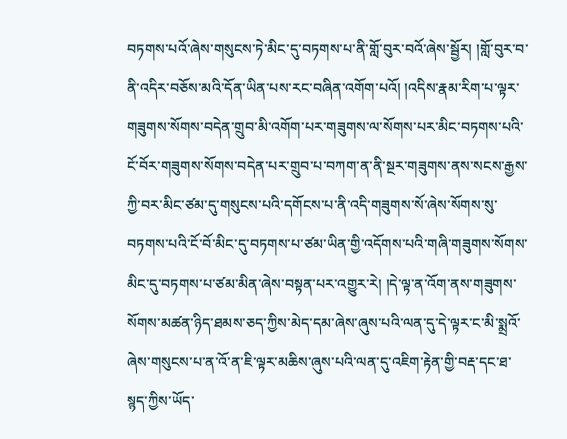བཏགས་པའོ་ཞེས་གསུངས་ཏེ་མིང་དུ་བཏགས་པ་ནི་གློ་བུར་བའོ་ཞེས་སྦྱོར། །གློ་བུར་བ་ནི་འདིར་བཅོས་མའི་དོན་ཡིན་པས་རང་བཞིན་འགོག་པའོ། །འདིས་རྣམ་རིག་པ་ལྟར་གཟུགས་སོགས་བདེན་གྲུབ་མི་འགོག་པར་གཟུགས་ལ་སོགས་པར་མིང་བཏགས་པའི་ངོ་བོར་གཟུགས་སོགས་བདེན་པར་གྲུབ་པ་བཀག་ན་ནི་སྔར་གཟུགས་ནས་སངས་རྒྱས་ཀྱི་བར་མིང་ཙམ་དུ་གསུངས་པའི་དགོངས་པ་ནི་འདི་གཟུགས་སོ་ཞེས་སོགས་སུ་བཏགས་པའི་ངོ་བོ་མིང་དུ་བཏགས་པ་ཙམ་ཡིན་གྱི་འདོགས་པའི་གཞི་གཟུགས་སོགས་མིང་དུ་བཏགས་པ་ཙམ་མིན་ཞེས་བསྟན་པར་འགྱུར་རེ། །དེ་ལྟ་ན་འོག་ནས་གཟུགས་སོགས་མཚན་ཉིད་ཐམས་ཅད་ཀྱིས་མེད་དམ་ཞེས་ཞུས་པའི་ལན་དུ་དེ་ལྟར་ང་མི་སྨྲའོ་ཞེས་གསུངས་པ་ན་འོ་ན་ཇི་ལྟར་མཆིས་ཞུས་པའི་ལན་དུ་འཇིག་རྟེན་གྱི་བརྡ་དང་ཐ་སྙད་ཀྱིས་ཡོད་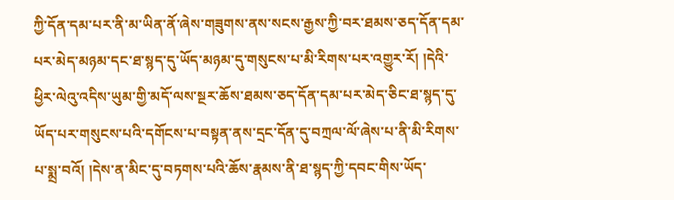ཀྱི་དོན་དམ་པར་ནི་མ་ཡིན་ནོ་ཞེས་གཟུགས་ནས་སངས་རྒྱས་ཀྱི་བར་ཐམས་ཅད་དོན་དམ་པར་མེད་མཉམ་དང་ཐ་སྙད་དུ་ཡོད་མཉམ་དུ་གསུངས་པ་མི་རིགས་པར་འགྱུར་རོ། །དེའི་ཕྱིར་ལེའུ་འདིས་ཡུམ་གྱི་མདོ་ལས་སྔར་ཆོས་ཐམས་ཅད་དོན་དམ་པར་མེད་ཅིང་ཐ་སྙད་དུ་ཡོད་པར་གསུངས་པའི་དགོངས་པ་བསྟན་ནས་དྲང་དོན་དུ་བཀྲལ་ལོ་ཞེས་པ་ནི་མི་རིགས་པ་སྨྲ་བའོ། །དེས་ན་མིང་དུ་བཏགས་པའི་ཆོས་རྣམས་ནི་ཐ་སྙད་ཀྱི་དབང་གིས་ཡོད་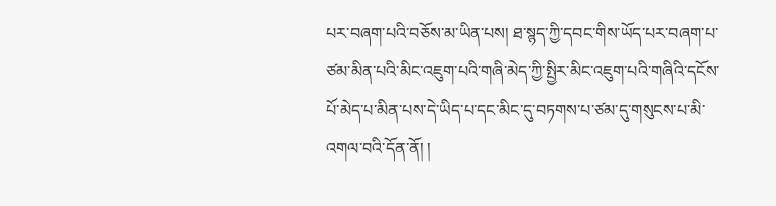པར་བཞག་པའི་བཅོས་མ་ཡིན་པས། ཐ་སྙད་ཀྱི་དབང་གིས་ཡོད་པར་བཞག་པ་ཙམ་མིན་པའི་མིང་འཇུག་པའི་གཞི་མེད་ཀྱི་སྤྱིར་མིང་འཇུག་པའི་གཞིའི་དངོས་པོ་མེད་པ་མིན་པས་དེ་ཡིད་པ་དང་མིང་དུ་བཏགས་པ་ཙམ་དུ་གསུངས་པ་མི་འགལ་བའི་དོན་ནོ། །